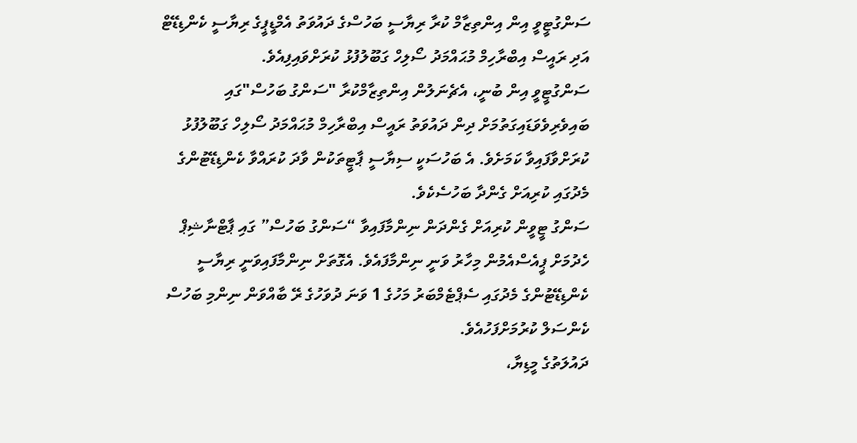ސަންގުޓީވީ އިން އިންތިޒާމް ކުރާ ރިޔާސީ ބަހުސްގެ ދައުވަތު އެމްޑީޕީގެ ރިޔާސީ ކެންޑިޑޭޓް އަދި ރައީސް އިބްރާހިމް މުޙައްމަދު ސޯލިހް ގަބޫލުފުޅު ކުރަށްވައިފިއެވެ.
ސަންގުޓީވީ އިން ބުނީ، އެޗެނަލުން އިންތިޒާމްކުރާ "ސަންގު ބަހުސް"ގައި ބައިވެރިވެވަޑައިގަތުމަށް ދިން ދައުވަތު ރައީސް އިބްރާހިމް މުޙައްމަދު ސޯލިހް ގަބޫލުފުޅު ކުރަށްވާފައިވާ ކަމަށެވެ. އެ ބަހުސަކީ ސިޔާސީ ޕާޓީތަކުން ވާދަ ކުރައްވާ ކެންޑިޑޭޓުންގެ މެދުގައި ކުރިއަށް ގެންދާ ބަހުސެކެވެ.
ސަންގު ޓީވީން ކުރިއަށް ގެންދަން ނިންމާފައިވާ “ސަންގު ބަހުސް” ގައި ޕާޓްނާޝިޕް ހެދުމަށް ޕީއެސްއެމުން މިހާރު ވަނީ ނިންމާފައެވެ. އެގޮތަށް ނިންމާފައިވަނީ ރިޔާސީ ކެންޑިޑޭޓުންގެ މެދުގައި ސެޕްޓެމްބަރު މަހުގެ 1 ވަނަ ދުވަހުގެ ރޭ ބާއްވަން ނިންމި ބަހުސް ކެންސަލް ކުރުމަށްފަހުއެވެ.
ދައުލަތުގެ މީޑިޔާ،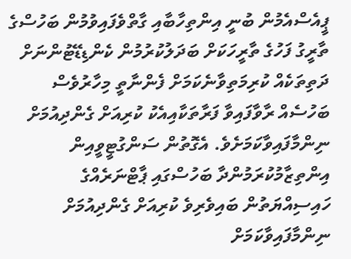ޕީއެސްއެމުން ބުނީ އިންތިހާބާއި ގާތްވެފައިވުމުން ބަހުސްގެ ތާރީގު ފަހުގެ ތާރީހަކަށް ބަދަލުކުރުމުން ކެންޑިޑޭޓުންނަށް ދަތިތަކެއް ކުރިމަތިވާނެކަމަށް ފެންނާތީ މިހާރުވެސް ބަހުސެއް ރާވާފައިވާ ފަރާތަކާއިއެކު ކުރިއަށް ގެންދިއުމަށް ނިންމާފައިވާކަމަށެވެ. އެގޮތުން ސަންގުޓީވީއިން އިންތިޒާމުކުރަމުންދާ ބަހުސްގައި ޕާޓްނަރެއްގެ ހައިސިއްޔަތުން ބައިވެރިވެ ކުރިއަށް ގެންދިއުމަށް ނިންމާފައިވާކަމަށް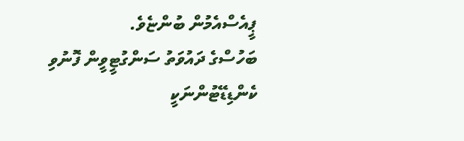ޕީއެސްއެމުން ބުންޏެވެ.
ބަހުސްގެ ދައުވަތު ސަންގުޓީވީން ފޮނުވި ކެންޑިޑޭޓުންނަކީ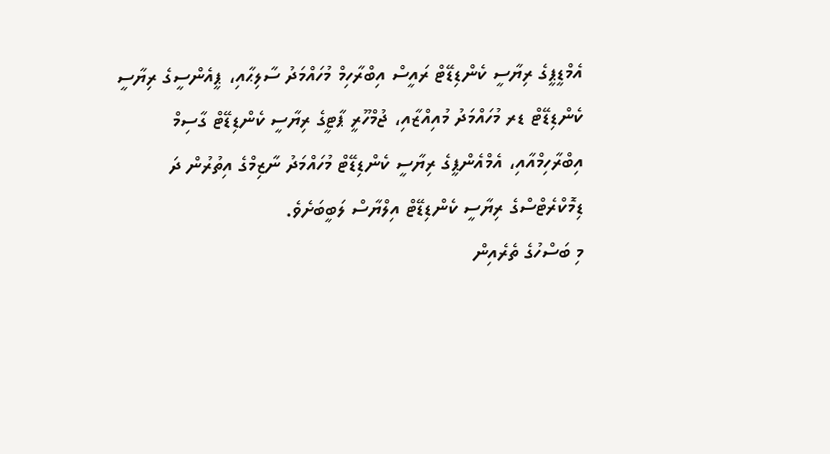އެމްޑީޕީގެ ރިޔާސީ ކެންޑިޑޭޓް ރައީސް އިބްރާހިމް މުހައްމަދު ސާލިޙާއި، ޕީއެންސީގެ ރިޔާސީ ކެންޑިޑޭޓް ޑރ މުހައްމަދު މުއިއްޒާއި، ޖުމްހޫރީ ޕާޓީގެ ރިޔާސީ ކެންޑިޑޭޓް ގާސިމް އިބްރާހިމްއާއި، އެމްއެންޕީގެ ރިޔާސީ ކެންޑިޑޭޓް މުހައްމަދު ނާޒިމްގެ އިތުރުން ދަ ޑިމޮކްރެޓްސްގެ ރިޔާސީ ކެންޑިޑޭޓް އިލްޔާސް ލަބީބަށެވެ.
މި ބަސްހުގެ ތެރެއިން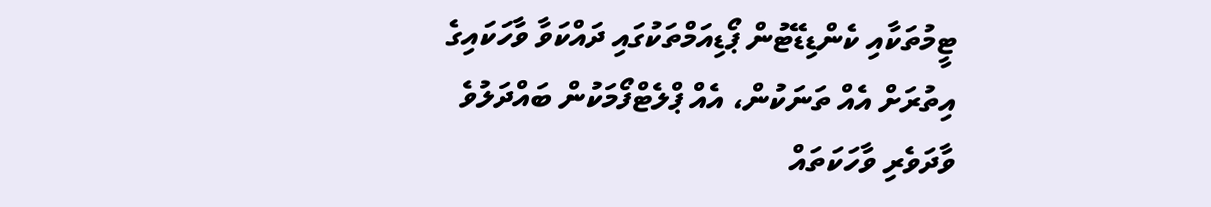ޓީމުތަކާއި ކެންޑިޑޭޓުން ޕޯޑިއަމްތަކުގައި ދައްކަވާ ވާހަކައިގެ އިތުރަށް އެއް ތަނަކުން، އެއް ޕްލެޓްފޯމަކުން ބައްދަލުވެ ވާދަވެރި ވާހަކަތައް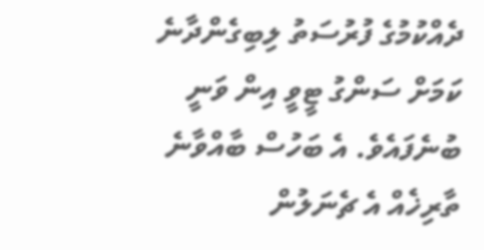ދެއްކުމުގެ ފުރުސަތު ލިބިގެންދާނެ ކަމަށް ސަންގު ޓީވީ އިން ވަނީ ބުނެފައެވެ. އެ ބަހުސް ބާއްވާނެ ތާރިޚެއް އެ ޗެނަލުން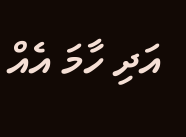އަދި ހާމަ އެއް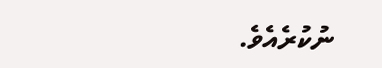ނުކުރެއެވެ.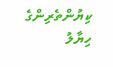ކިޔުންތެރިންގެ ހިޔާލު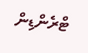ޓްރެންޑިން